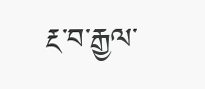རྔ་བ་རྒྱལ་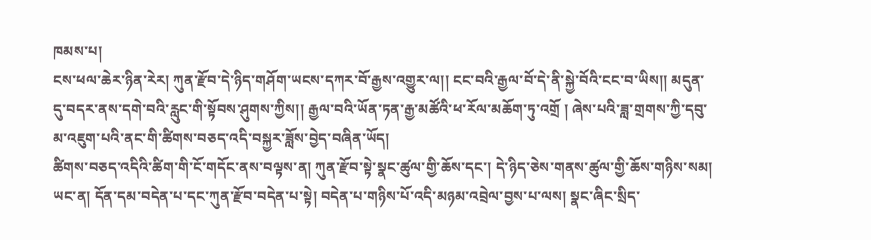ཁམས་པ།
ངས་ཕལ་ཆེར་ཉིན་རེར། ཀུན་རྫོབ་དེ་ཉིད་གཤོག་ཡངས་དཀར་བོ་རྒྱས་འགྱུར་ལ།། ངང་བའི་རྒྱལ་བོ་དེ་ནི་སྐྱེ་བོའི་ངང་བ་ཡིས།། མདུན་དུ་བདར་ནས་དགེ་བའི་རླུང་གི་སྟོབས་ཤུགས་ཀྱིས།། རྒྱལ་བའི་ཡོན་ཏན་རྒྱ་མཚོའི་ཕ་རོལ་མཆོག་ཏུ་འགྲོ ། ཞེས་པའི་ཟླ་གྲགས་ཀྱི་དབུ་མ་འཇུག་པའི་ནང་གི་ཚིགས་བཅད་འདི་བསྐྱར་ཟློས་བྱེད་བཞིན་ཡོད།
ཚིགས་བཅད་འདིའི་ཚིག་གི་ངོ་གདོང་ནས་བལྟས་ན། ཀུན་རྫོབ་སྟེ་སྣང་ཚུལ་གྱི་ཆོས་དང་། དེ་ཉིད་ཅེས་གནས་ཚུལ་གྱི་ཆོས་གཉིས་སམ། ཡང་ན། དོན་དམ་བདེན་པ་དང་ཀུན་རྫོབ་བདེན་པ་སྟེ། བདེན་པ་གཉིས་པོ་འདི་མཉམ་འབྲེལ་བྱས་པ་ལས། སྣང་ཞིང་སྲིད་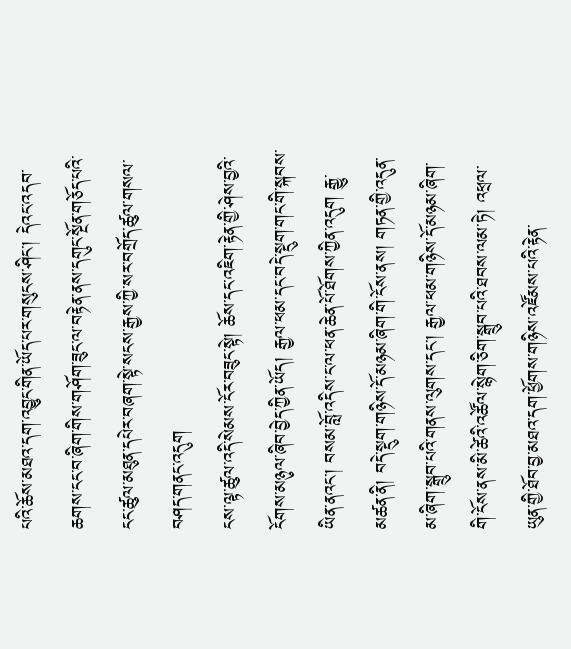པའི་ཆོས་མཐའ་དག་འབྱུང་གིན་ཡོད་པར་གསུངས་ཤིང་། དེའང་འདབ་ཆགས་ངང་བ་ཞིག་གིས་གཤོག་ཟུང་ལ་བརྟེན་ནས་དགུང་སྔོན་གཅོད་པའི་ངང་ཚུལ་མཐུན་དཔེར་བཞག་སྟེ་སངས་རྒྱས་ཀྱི་སར་བགྲོད་ཚུལ་གསལ་བཤད་གནང་འདུག
ངས་ལྟ་ཚུལ་འདི་སེམས་ངོར་བཟུང་སྟེ། ཆོས་དང་འཇིག་རྟེན་གྱི་ཤེས་བྱའི་ངོགས་མཉུལ་ཞིབ་བྱེད་ཀྱིན་ཡོད། རྒྱལ་ཕམ་དང་བདེ་སྡུག་གང་གི་སྐབས་ཡིན་ནའང་། བསམ་བློ་འདིས་ང་ལ་ཕན་ཆེན་པོ་ཐོགས་ཀྱིན་འདུག རྒྱུ་མཚན་ནི། བདེ་སྡུག་གཉིས་དོ་མཉམ་ཞིག་གི་ངོས་ནས། གཏན་གྱི་འདུན་མ་ཞིག་སྒྲུབ་པའི་གནས་ལུགས་དང་། རྒྱལ་ཕམ་གཉིས་དོ་མཉམ་ཞིག་གི་ངོས་ནས་མི་ཚེའི་འཚོལ་སྙེག་ཅིག་སྒྲུབ་པའི་ཐབས་ལམ་ཏེ། འཕྲལ་ཡུན་གྱི་ཐོབ་བྱ་མཐའ་དག་ཕྱོགས་གཉིས་འཛོམས་པའི་རྟེན་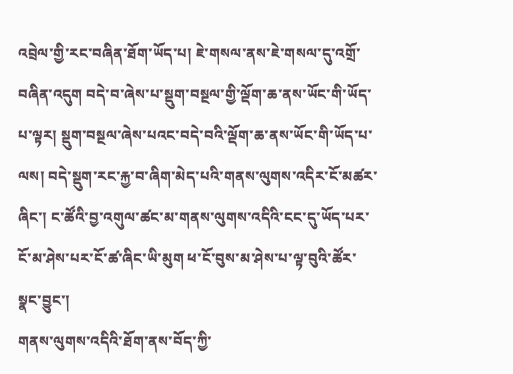འབྲེལ་གྱི་རང་བཞིན་ཐོག་ཡོད་པ། ཇེ་གསལ་ནས་ཇེ་གསལ་དུ་འགྲོ་བཞིན་འདུག བདེ་བ་ཞེས་པ་སྡུག་བསྔལ་གྱི་ལྡོག་ཆ་ནས་ཡོང་གི་ཡོད་པ་ལྟར། སྡུག་བསྔལ་ཞེས་པའང་བདེ་བའི་ལྡོག་ཆ་ནས་ཡོང་གི་ཡོད་པ་ལས། བདེ་སྡུག་རང་རྐྱ་བ་ཞིག་མེད་པའི་གནས་ལུགས་འདིར་ངོ་མཚར་ཞིང་། ང་ཚོའི་བྱ་འགུལ་ཚང་མ་གནས་ལུགས་འདིའི་ངང་དུ་ཡོད་པར་ངོ་མ་ཤེས་པར་ངོ་ཚ་ཞིང་ཡི་མུག ཕ་ངོ་བུས་མ་ཤེས་པ་ལྟ་བུའི་ཚོར་སྣང་བྱུང་།
གནས་ལུགས་འདིའི་ཐོག་ནས་བོད་ཀྱི་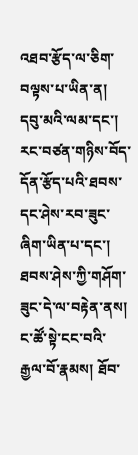འཐབ་རྩོད་ལ་ཅིག་བལྟས་པ་ཡིན་ན། དབུ་མའི་ལམ་དང་། རང་བཙན་གཉིས་བོད་དོན་རྩོད་པའི་ཐབས་དང་ཤེས་རབ་ཟུང་ཞིག་ཡིན་པ་དང་། ཐབས་ཤེས་ཀྱི་གཤོག་ཟུང་དེ་ལ་བརྟེན་ནས། ང་ཚོ་སྟེ་ངང་བའི་རྒྱལ་བོ་རྣམས། ཐོབ་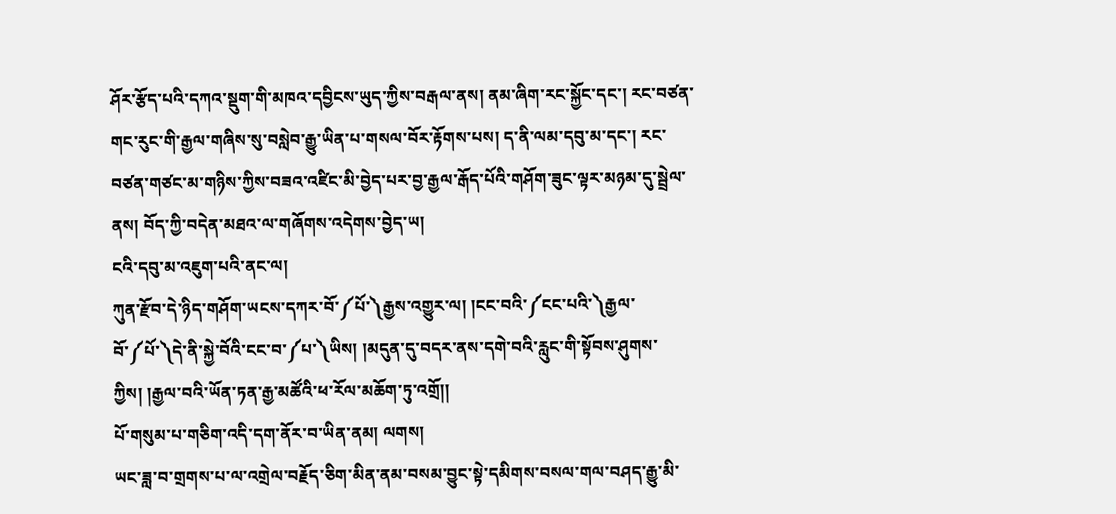ཤོར་རྩོད་པའི་དཀའ་སྡུག་གི་མཁའ་དབྱིངས་ཡུད་ཀྱིས་བརྒལ་ནས། ནམ་ཞིག་རང་སྐྱོང་དང་། རང་བཙན་གང་རུང་གི་རྒྱལ་གཞིས་སུ་བསླེབ་རྒྱུ་ཡིན་པ་གསལ་བོར་རྟོགས་པས། ད་ནི་ལམ་དབུ་མ་དང་། རང་བཙན་གཙང་མ་གཉིས་ཀྱིས་བཟའ་འཛིང་མི་བྱེད་པར་བྱ་རྒྱལ་རྒོད་པོའི་གཤོག་ཟུང་ལྟར་མཉམ་དུ་སྦྲེལ་ནས། བོད་ཀྱི་བདེན་མཐའ་ལ་གཞོགས་འདེགས་བྱེད་ཡ།
ངའི་དབུ་མ་འཇུག་པའི་ནང་ལ།
ཀུན་རྫོབ་དེ་ཉིད་གཤོག་ཡངས་དཀར་བོ་༼པོ་༽རྒྱས་འགྱུར་ལ། །ངང་བའི་༼ངང་པའི་༽རྒྱལ་བོ་༼པོ་༽དེ་ནི་སྐྱེ་བོའི་ངང་བ་༼པ་༽ཡིས། །མདུན་དུ་བདར་ནས་དགེ་བའི་རླུང་གི་སྟོབས་ཤུགས་ཀྱིས། །རྒྱལ་བའི་ཡོན་ཏན་རྒྱ་མཚོའི་ཕ་རོལ་མཆོག་ཏུ་འགྲོ།།
པོ་གསུམ་པ་གཅིག་འདི་དག་ནོར་བ་ཡིན་ནམ། ལགས།
ཡང་ཟླ་བ་གྲགས་པ་ལ་འགྲེལ་བརྗོད་ཅིག་མིན་ནམ་བསམ་བྱུང་སྟེ་དམིགས་བསལ་གལ་བཤད་རྒྱུ་མི་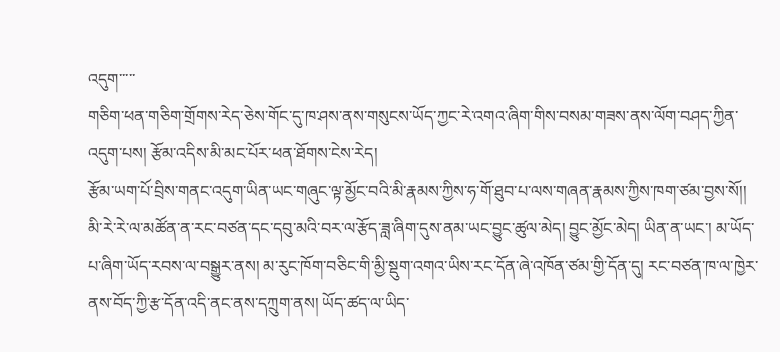འདུག་་་་་
གཅིག་ཕན་གཅིག་གྲོགས་རེད་ཅེས་གོང་དུ་ཁ་ཤས་ནས་གསུངས་ཡོད་ཀྱང་རེ་འགའ་ཞིག་གིས་བསམ་གཟས་ནས་ལོག་བཤད་ཀྱིན་འདུག་པས། རྩོམ་འདིས་མི་མང་པོར་ཕན་ཐོགས་ངེས་རེད།
རྩོམ་ཡག་པོ་བྲིས་གནང་འདུག་ཡིན་ཡང་གཞུང་ལྟ་མྱོང་བའི་མི་རྣམས་ཀྱིས་ཧ་གོ་ཐུབ་པ་ལས་གཞན་རྣམས་ཀྱིས་ཁག་ཙམ་བྱས་སོ།།
མི་རེ་རེ་ལ་མཚོན་ན་རང་བཙན་དང་དབུ་མའི་བར་ལ་རྩོད་ཟླ་ཞིག་དུས་ནམ་ཡང་བྱུང་ཚུལ་མེད། བྱུང་མྱོང་མེད། ཡིན་ན་ཡང་། མ་ཡོད་པ་ཞིག་ཡོད་རབས་ལ་བསྒྱུར་ནས། མ་རུང་ཁོག་བཅིང་གི་མྱི་སྡུག་འགའ་ཡིས་རང་དོན་ཞེ་འཁོན་ཙམ་གྱི་དོན་དུ། རང་བཙན་ཁ་ལ་ཁྱེར་ནས་བོད་ཀྱི་རྩ་དོན་འདི་ནང་ནས་དཀྲུག་ནས། ཡོད་ཚད་ལ་ཡིད་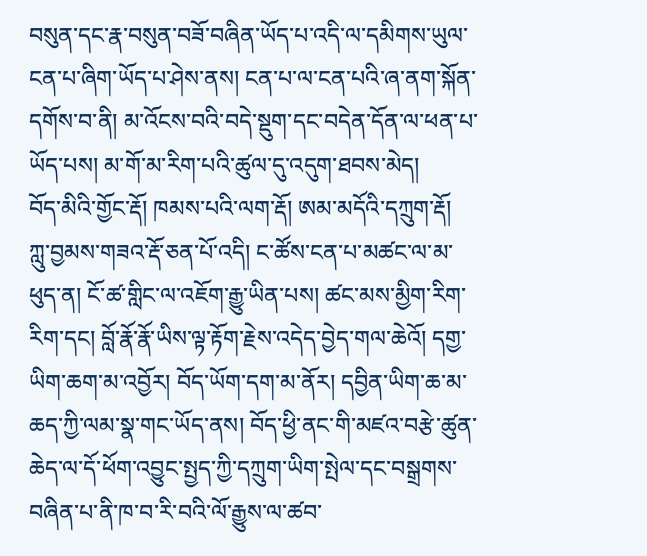བསུན་དང་རྣ་བསུན་བཟོ་བཞིན་ཡོད་པ་འདི་ལ་དམིགས་ཡུལ་ངན་པ་ཞིག་ཡོད་པ་ཤེས་ནས། ངན་པ་ལ་ངན་པའི་ཞ་ནག་སྐོན་དགོས་བ་ནི། མ་འོངས་བའི་བདེ་སྡུག་དང་བདེན་དོན་ལ་ཕན་པ་ཡོད་པས། མ་གོ་མ་རིག་པའི་ཚུལ་དུ་འདུག་ཐབས་མེད།
བོད་མིའི་གྱོང་རྡོ། ཁམས་པའི་ལག་རྡོ། ཨམ་མདོའི་དཀྲུག་རྡོ། ཀླུ་བྱམས་གཟའ་རྡོ་ཅན་པོ་འདི། ང་ཚོས་ངན་པ་མཚང་ལ་མ་ཕུད་ན། ངོ་ཚ་གླིང་ལ་འཇོག་རྒྱུ་ཡིན་པས། ཚང་མས་མྱིག་རིག་རིག་དང། བློ་རྣོ་རྣོ་ཡིས་ལྟ་རྟོག་རྗེས་འདེད་བྱེད་གལ་ཆེའོ། དགྱ་ཡིག་ཆག་མ་འབྱོར། བོད་ཡོག་དག་མ་ནོར། དབྱིན་ཡིག་ཆ་མ་ཆད་ཀྱི་ལམ་སྣ་གང་ཡོད་ནས། བོད་ཕྱི་ནང་གི་མཛའ་བརྩེ་ཚུན་ཆེད་ལ་དོ་ཕོག་འབྱུང་སྤྱད་ཀྱི་དཀྲུག་ཡིག་སྤེལ་དང་བསྒྲགས་བཞིན་པ་ནི་ཁ་བ་རི་བའི་ལོ་རྒྱུས་ལ་ཚབ་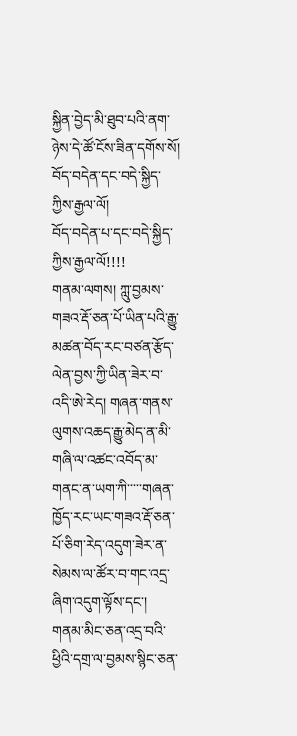སྐྱིན་བྱེད་མི་ཐུབ་པའི་ནག་ཉེས་དེ་ཚོ་ངོས་ཟིན་དགོས་སོ། བོད་བདེན་དང་བདེ་སྐྱིད་ཀྱིས་རྒྱལ་ལོ།
བོད་བདེན་པ་དང་བདེ་སྐྱིད་ཀྱིས་རྒྱལ་ལོ!!!!
གནམ་ལགས། ཀླུ་བྱམས་གཟའ་རྡོ་ཅན་པོ་ཡིན་པའི་རྒྱུ་མཚན་བོད་རང་བཙན་རྩོད་ལེན་བྱས་ཀྱི་ཡིན་ཟེར་བ་འདི་ཨེ་རེད། གཞན་གནས་ལུགས་འཆད་རྒྱུ་མེད་ན་མི་གཞི་ལ་འཚང་འབོད་མ་གནང་ན་ཡག་ཀི་་་་་གཞན་ཁྱོད་རང་ཡང་གཟའ་རྡོ་ཅན་པོ་ཅིག་རེད་འདུག་ཟེར་ན་སེམས་ལ་ཚོར་བ་གང་འདྲ་ཞིག་འདུག་ལྟོས་དང་།
གནམ་མིང་ཅན་འདྲ་བའི་ཕྱིའི་དགྲ་ལ་བྱམས་སྙིང་ཅན་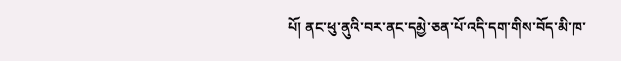པོ། ནང་ཕུ་ནུའི་བར་ནང་དམྱེ་ཅན་པོ་འདི་དག་གིས་བོད་མི་ཁ་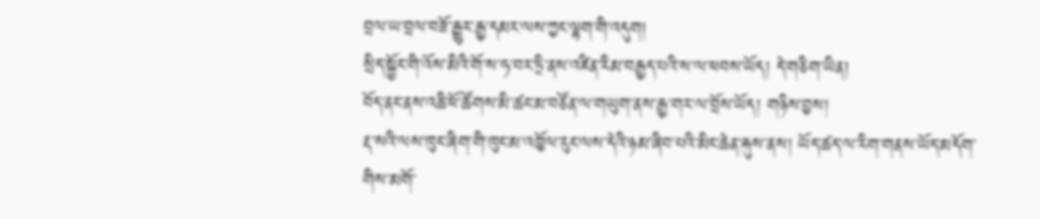བྲལ་ཡ་བྲལ་བཟོ་རྒྱུར་རྒྱ་དམར་ལས་ཀྱང་ལྷག་གི་འདུག།
སྲིད་སྐྱོང་གི་འོས་མིའི་གོ་ས་ཧ་བར་ཏྲི་ནས་འཛིན་རིམ་བརྒྱད་པའི་ས་ལ་ཕབས་ཡོད། དེ་གཅིག་ཡིན།
བོད་ནང་ནས་འཆི་ཕོ་ཚོགས་མི་ཚང་མ་བཙོན་ལ་གཡུག་ནས་རྒྱ་གར་ལ་བྲོས་ཡོད། གཉིས་བྱས།
རྡ་སའི་ལས་ཁུང་ཞིག་གི་ཁུང་མ་འཁྱོལ་རུང་ལས་དེའི་ཉམ་ཞིབ་པའི་མིང་ཆེན་རྐུས་ནས། ཡོད་ཚད་ལ་རིག་གནས་ཡོད་མདོག་གིས་མགོ་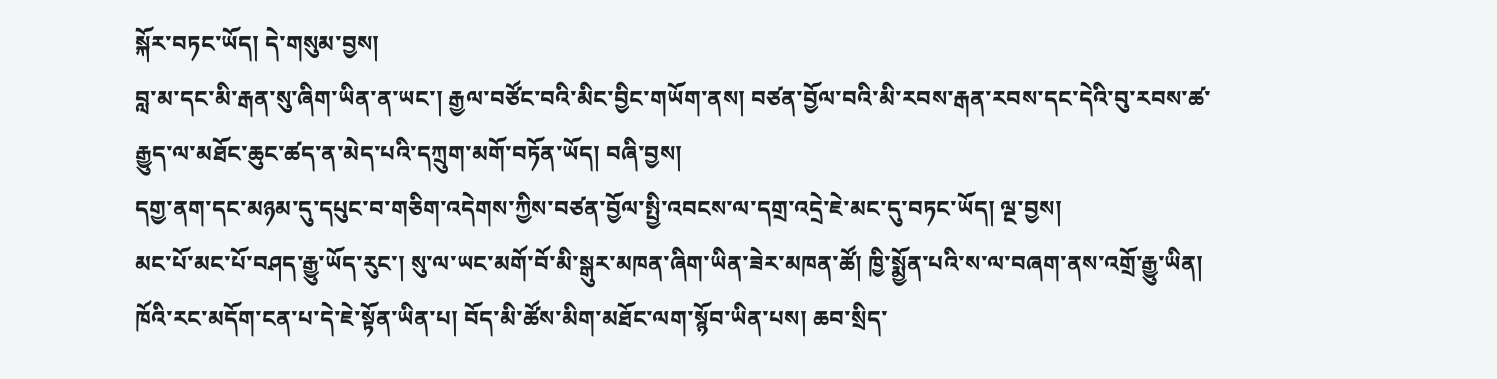སྐོར་བཏང་ཡོད། དེ་གསུམ་བྱས།
བླ་མ་དང་མི་རྒན་སུ་ཞིག་ཡིན་ན་ཡང་། རྒྱལ་བཙོང་བའི་མིང་བྱིང་གཡོག་ནས། བཙན་བྱོལ་བའི་མི་རབས་རྒན་རབས་དང་དེའི་བུ་རབས་ཚ་རྒྱུད་ལ་མཐོང་ཆུང་ཚད་ན་མེད་པའི་དཀྲུག་མགོ་བཏོན་ཡོད། བཞི་བྱས།
དགྱ་ནག་དང་མཉམ་དུ་དཔུང་བ་གཅིག་འདེགས་ཀྱིས་བཙན་བྱོལ་སྤྱི་འབངས་ལ་དགྲ་འདྲེ་ཇེ་མང་དུ་བཏང་ཡོད། ལྔ་བྱས།
མང་པོ་མང་པོ་བཤད་རྒྱུ་ཡོད་རུང་། སུ་ལ་ཡང་མགོ་བོ་མི་སྒུར་མཁན་ཞིག་ཡིན་ཟེར་མཁན་ཚོ། ཁྱི་སྨྱོན་པའི་ས་ལ་བཞག་ནས་འགྲོ་རྒྱུ་ཡིན། ཁོའི་རང་མདོག་ངན་པ་དེ་ཇེ་སྟོན་ཡིན་པ། བོད་མི་ཚོས་མིག་མཐོང་ལག་སྙོབ་ཡིན་པས། ཆབ་སྲིད་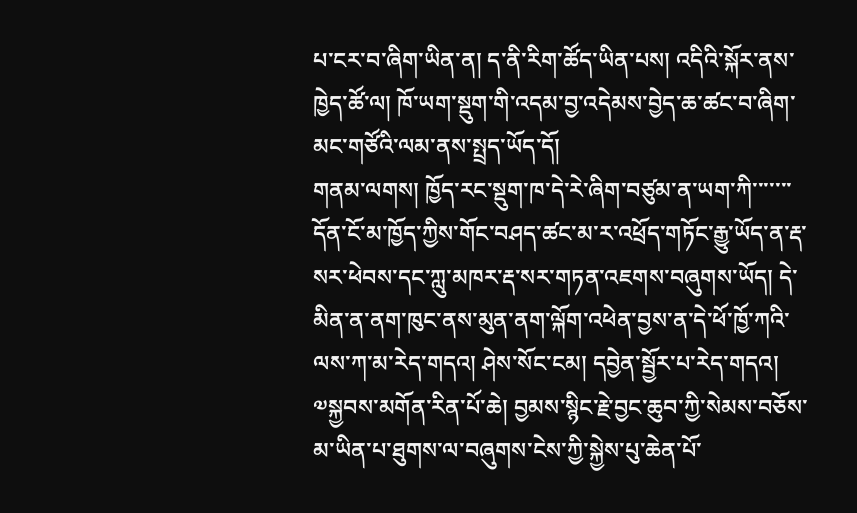པ་ངར་བ་ཞིག་ཡིན་ན། ད་ནི་རིག་ཚོད་ཡིན་པས། འདིའི་སྐོར་ནས་ཁྱེད་ཚོ་ལ། ཁོ་ཡག་སྡུག་གི་འདམ་བྱ་འདེམས་བྱེད་ཆ་ཚང་བ་ཞིག་མང་གཙོའི་ལམ་ནས་སྤྲད་ཡོད་དོ།
གནམ་ལགས། ཁྱོད་རང་སྡུག་ཁ་དེ་རེ་ཞིག་བཙུམ་ན་ཡག་ཀི་་་་་་་དོན་ངོ་མ་ཁྱོད་ཀྱིས་གོང་བཤད་ཚང་མ་ར་འཕྲོད་གཏོང་རྒྱུ་ཡོད་ན་རྡ་སར་ཕེབས་དང་ཀླུ་མཁར་རྡ་སར་གཏན་འཇགས་བཞུགས་ཡོད། དེ་མིན་ན་ནག་ཁུང་ནས་མུན་ནག་ལྐོག་འཕེན་བྱས་ན་དེ་ཕོ་ཁྱོ་ཀའི་ལས་ཀ་མ་རེད་གདའ། ཤེས་སོང་ངམ། དབྱེན་སྦྱོར་པ་རེད་གདའ།
༧སྐྱབས་མགོན་རིན་པོ་ཆེ། བྱམས་སྙིང་རྗེ་བྱང་ཆུབ་ཀྱི་སེམས་བཅོས་མ་ཡིན་པ་ཐུགས་ལ་བཞུགས་ངེས་ཀྱི་སྐྱེས་པུ་ཆེན་པོ་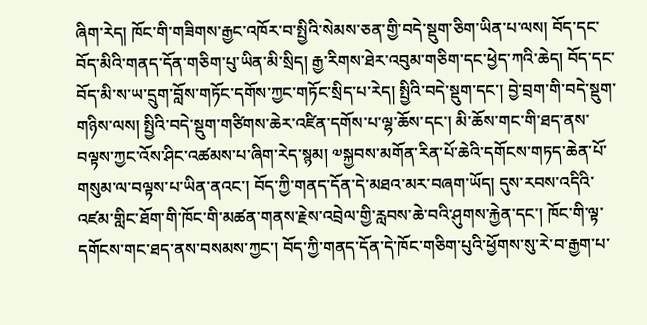ཞིག་རེད། ཁོང་གི་གཟིགས་རྒྱང་འཁོར་བ་སྤྱིའི་སེམས་ཅན་གྱི་བདེ་སྡུག་ཅིག་ཡིན་པ་ལས། བོད་དང་བོད་མིའི་གནད་དོན་གཅིག་པུ་ཡིན་མི་སྲིད། རྒྱ་རིགས་ཐེར་འབུམ་གཅིག་དང་ཕྱེད་ཀའི་ཆེད། བོད་དང་བོད་མི་ས་ཡ་དྲུག་བློས་གཏོང་དགོས་ཀྱང་གཏོང་སྲིད་པ་རེད། སྤྱིའི་བདེ་སྡུག་དང་། བྱེ་བྲག་གི་བདེ་སྡུག་གཉིས་ལས། སྤྱིའི་བདེ་སྡུག་གཙིགས་ཆེར་འཛིན་དགོས་པ་ལྷ་ཆོས་དང་། མི་ཆོས་གང་གི་ཐད་ནས་བལྟས་ཀྱང་འོས་ཤིང་འཚམས་པ་ཞིག་རེད་སྙམ། ༧སྐྱབས་མགོན་རིན་པོ་ཆེའི་དགོངས་གཏད་ཆེན་པོ་གསུམ་ལ་བལྟས་པ་ཡིན་ནའང་། བོད་ཀྱི་གནད་དོན་དེ་མཐའ་མར་བཞག་ཡོད། དུས་རབས་འདིའི་འཛམ་གླིང་ཐོག་གི་ཁོང་གི་མཚན་གནས་རྗེས་འབྲེལ་གྱི་རླབས་ཆེ་བའི་ཤུགས་རྐྱེན་དང་། ཁོང་གི་ལྟ་དགོངས་གང་ཐད་ནས་བསམས་ཀྱང་། བོད་ཀྱི་གནད་དོན་དེ་ཁོང་གཅིག་པུའི་ཕྱོགས་སུ་རེ་བ་རྒྱག་པ་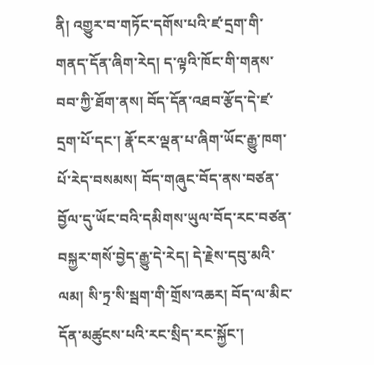ནི། འགྱུར་བ་གཏོང་དགོས་པའི་ཛ་དྲག་གི་གནད་དོན་ཞིག་རེད། ད་ལྟའི་ཁོང་གི་གནས་བབ་ཀྱི་ཐོག་ནས། བོད་དོན་འཐབ་རྩོད་དེ་ཛ་དྲག་པོ་དང་། རྣོ་ངར་ལྡན་པ་ཞིག་ཡོང་རྒྱུ་ཁག་པོ་རེད་བསམས། བོད་གཞུང་བོད་ནས་བཙན་བྱོལ་དུ་ཡོང་བའི་དམིགས་ཡུལ་བོད་རང་བཙན་བསྐྱར་གསོ་བྱེད་རྒྱུ་དེ་རེད། དེ་རྗེས་དབུ་མའི་ལམ། སི་ཏྲ་སི་སྦག་གི་གྲོས་འཆར། བོད་ལ་མིང་དོན་མཚུངས་པའི་རང་སྲིད་རང་སྐྱོང་།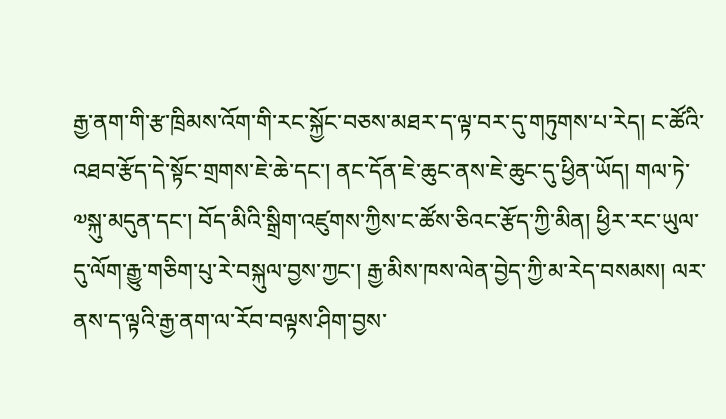རྒྱ་ནག་གི་རྩ་ཁྲིམས་འོག་གི་རང་སྐྱོང་བཅས་མཐར་ད་ལྟ་བར་དུ་གཏུགས་པ་རེད། ང་ཚོའི་འཐབ་རྩོད་དེ་སྟོང་གྲགས་ཇེ་ཆེ་དང་། ནང་དོན་ཇེ་ཆུང་ནས་ཇེ་ཆུང་དུ་ཕྱིན་ཡོད། གལ་ཏེ་༧སྐུ་མདུན་དང་། བོད་མིའི་སྒྲིག་འཛུགས་ཀྱིས་ང་ཚོས་ཅིའང་རྩོད་ཀྱི་མིན། ཕྱིར་རང་ཡུལ་དུ་ལོག་རྒྱུ་གཅིག་པུ་རེ་བསྐུལ་བྱས་ཀྱང་། རྒྱ་མིས་ཁས་ལེན་བྱེད་ཀྱི་མ་རེད་བསམས། ལར་ནས་ད་ལྟའི་རྒྱ་ནག་ལ་རོབ་བལྟས་ཤིག་བྱས་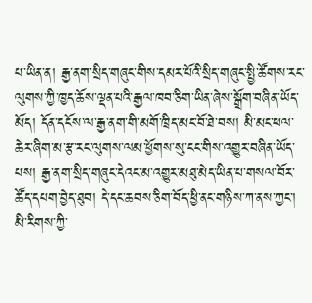པ་ཡིན་ན། རྒྱ་ནག་སྲིད་གཞུང་གིས་དམར་པོའི་སྲིད་གཞུང་སྤྱི་ཚོགས་རང་ལུགས་ཀྱི་ཁྱད་ཆོས་ལྡན་པའི་རྒྱལ་ཁབ་ཅིག་ཡིན་ཞེས་སྒྲོག་བཞིན་ཡོད་མོད། དོན་དངོས་ལ་རྒྱ་ནག་གི་མགོ་ཁྲིད་མང་བོ་ཐེ་བས། མི་མང་ཕལ་ཆེར་ཞིག་མ་རྩ་རང་ལུགས་ལམ་ཕྱོགས་སུ་ངང་གིས་འགྱུར་བཞིན་ཡོད་པས། རྒྱ་ནག་སྲིད་གཞུང་དེའང་མ་འགྱུར་མཐུ་མེད་ཡིན་པ་གསལ་བོར་ཚོད་དཔག་བྱེད་ཐུབ། དེ་དང་ཆབས་ཅིག་བོད་ཕྱི་ནང་གཉིས་ཀ་ནས་ཀྱང་། མི་རིགས་ཀྱི་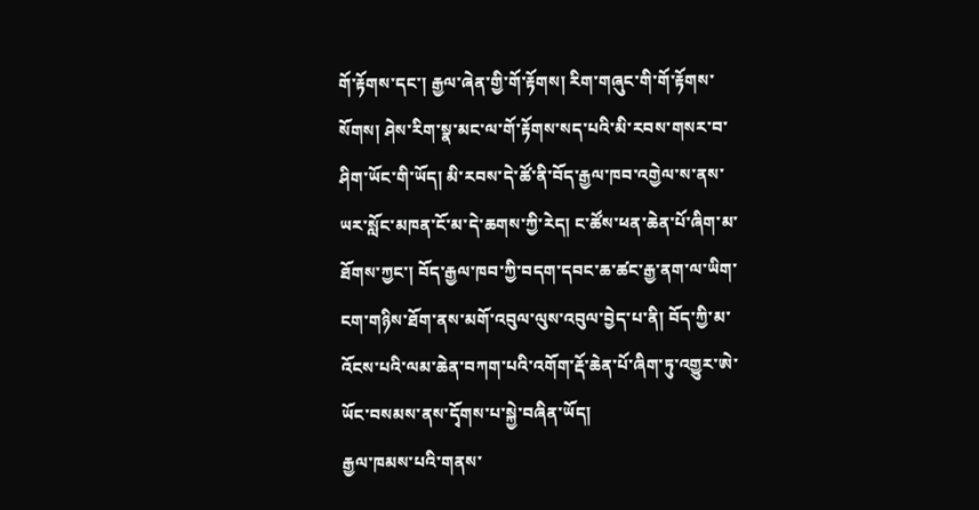གོ་རྟོགས་དང་། རྒྱལ་ཞེན་གྱི་གོ་རྟོགས། རིག་གཞུང་གི་གོ་རྟོགས་སོགས། ཤེས་རིག་སྣ་མང་ལ་གོ་རྟོགས་སད་པའི་མི་རབས་གསར་བ་ཤིག་ཡོང་གི་ཡོད། མི་རབས་དེ་ཚོ་ནི་བོད་རྒྱལ་ཁབ་འགྱེལ་ས་ནས་ཡར་སློང་མཁན་ངོ་མ་དེ་ཆགས་ཀྱི་རེད། ང་ཚོས་ཕན་ཆེན་པོ་ཞིག་མ་ཐོགས་ཀྱང་། བོད་རྒྱལ་ཁབ་ཀྱི་བདག་དབང་ཆ་ཚང་རྒྱ་ནག་ལ་ཡིག་ངག་གཉིས་ཐོག་ནས་མགོ་འབུལ་ལུས་འབུལ་བྱེད་པ་ནི། བོད་ཀྱི་མ་འོངས་པའི་ལམ་ཆེན་བཀག་པའི་འགོག་རྡོ་ཆེན་པོ་ཞིག་ཏུ་འགྱུར་ཨེ་ཡོང་བསམས་ནས་དྭོགས་པ་སྐྱེ་བཞིན་ཡོད།
རྒྱལ་ཁམས་པའི་གནས་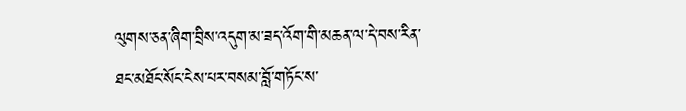ལུགས་ཅན་ཞིག་བྲིས་འདུག་མ་ཟད་འོག་གི་མཆན་ལ་དེ་བས་རིན་ཐང་མཐོང་སོང་ངེས་པར་བསམ་བློ་གཏོང་ས་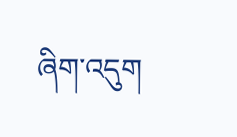ཞིག་འདུག